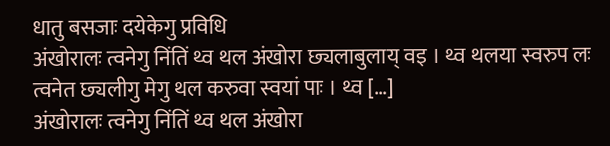धातु बसजाः दयेकेगु प्रविधि
अंखोरालः त्वनेगु निंतिं थ्व थल अंखोरा छ्यलाबुलाय् वइ । थ्व थलया स्वरुप लः त्वनेत छ्यलीगु मेगु थल करुवा स्वयां पाः । थ्व […]
अंखोरालः त्वनेगु निंतिं थ्व थल अंखोरा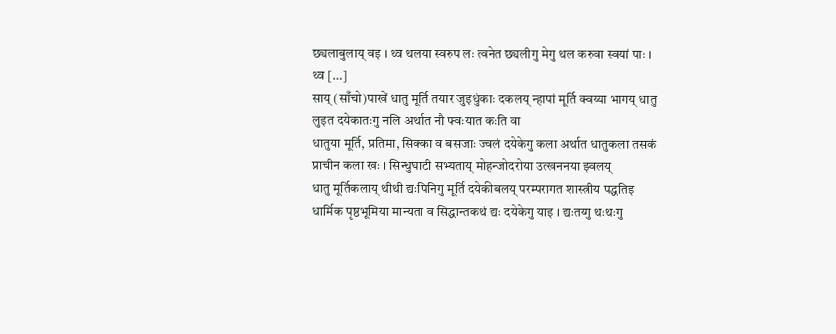छ्यलाबुलाय् वइ । थ्व थलया स्वरुप लः त्वनेत छ्यलीगु मेगु थल करुवा स्वयां पाः । थ्व […]
साय् (साँचो)पाखें धातु मूर्ति तयार जुइधुंकाः दकलय् न्हापां मूर्ति क्वय्या भागय् धातु लुइत दयेकातःगु नलि अर्थात नौ फ्वःयात कःति वा
धातुया मूर्ति, प्रतिमा, सिक्का व बसजाः ज्वलं दयेकेगु कला अर्थात धातुकला तसकं प्राचीन कला खः । सिन्धुघाटी सभ्यताय् मोहन्जोदरोया उत्खननया झ्वलय्
धातु मूर्तिकलाय् थीथी द्यःपिनिगु मूर्ति दयेकीबलय् परम्परागत शास्त्रीय पद्धतिइ धार्मिक पृष्ठभूमिया मान्यता व सिद्धान्तकथं द्यः दयेकेगु याइ । द्यःतय्गु थःथःगु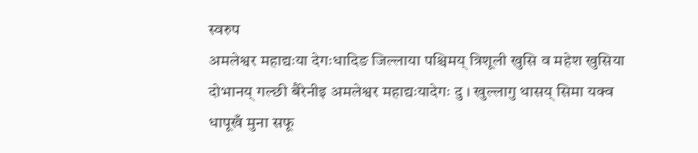स्वरुप
अमलेश्वर महाद्यःया देगःधादिङ जिल्लाया पश्चिमय् त्रिशूली खुसि व महेश खुसिया दोभानय् गल्छी बैरेनीइ अमलेश्वर महाद्यःयादेगः दु । खुल्लागु थासय् सिमा यक्व
धापूखँ मुना सफू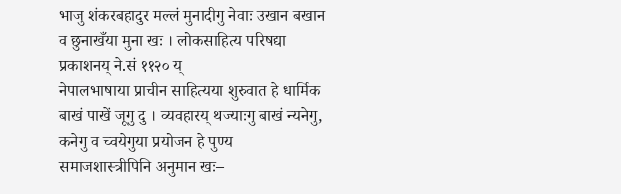भाजु शंकरबहादुर मल्लं मुनादीगु नेवाः उखान बखान व छुनाखँया मुना खः । लोकसाहित्य परिषद्या प्रकाशनय् ने.सं ११२० य्
नेपालभाषाया प्राचीन साहित्यया शुरुवात हे धार्मिक बाखं पाखें जूगु दु । व्यवहारय् थज्याःगु बाखं न्यनेगु, कनेगु व च्वयेगुया प्रयोजन हे पुण्य
समाजशास्त्रीपिनि अनुमान खः–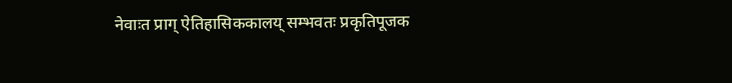नेवाःत प्राग् ऐतिहासिककालय् सम्भवतः प्रकृतिपूजक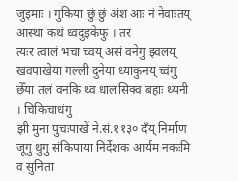जुइमाः । गुकिया छुं छुं अंश आः नं नेवाःतय् आस्था कथं ध्वदुइकेफु । तर
त्यःर त्वालं भचा च्वय् असं वनेगु झ्वलय् खवपाखेया गल्ली दुनेया ध्याकुनय् च्वंगु छेँया तलं वनकि थ्व धालसिक्व बहाः थ्यनी । चिकिचाधंगु
झी मुना पुचःपाखें ने.सं.११३० दँय् निर्माण जूगु थुगु संकिपाया निर्देशक आर्यम नकःमि व सुनिता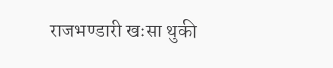राजभण्डारी खःसा थुकी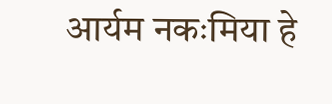आर्यम नकःमिया हे